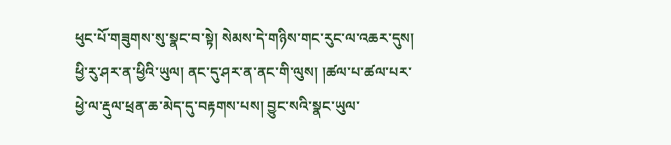ཕུང་པོ་གཟུགས་སུ་སྣང་བ་སྟེ། སེམས་དེ་གཉིས་གང་རུང་ལ་འཆར་དུས། ཕྱི་རུ་ཤར་ན་ཕྱིའི་ཡུལ། ནང་དུ་ཤར་ན་ནང་གི་ལུས། །ཚལ་པ་ཚལ་པར་ཕྱེ་ལ་རྡུལ་ཕྲན་ཆ་མེད་དུ་བརྟགས་པས། བྱུང་སའི་སྣང་ཡུལ་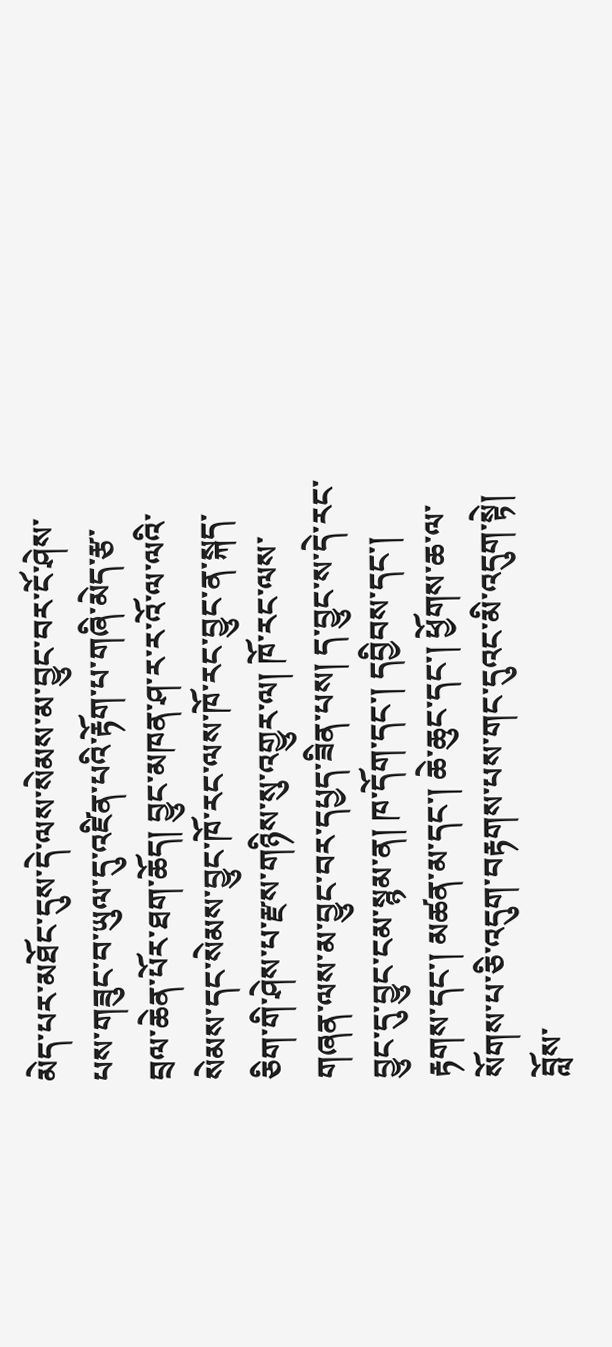མེད་པར་མཐོང་དུས་དེ་ལས་སེམས་མ་བྱུང་བར་ངོ་ཤེས་པས་གཟུང་བ་ཡུལ་དུ་འཛིན་པའི་རྟོག་པ་གཞི་མེད་རྩ་བྲལ་ཆེན་པོར་ཐག་ཆོད། བྱུང་མཁན་ཤ་ར་ར་འོ་ལ་ལའི་སེམས་དང་སེམས་བྱུང་ཁོ་རང་ལས་ཁོ་རང་བྱུང་ན་སྐད་ཅིག་གི་ཤེས་པ་རྫས་གཉིས་སུ་འགྱུར་ལ། ཁོ་རང་ལས་གཞན་ལས་མ་བྱུང་བར་དཔྱད་ཟིན་པས། ད་བྱུང་ས་དེ་རང་བྱུང་དུ་བྱུང་ངམ་སྙམ་ན། ཁ་དོག་དང་། དབྱིབས་དང་། རྟགས་དང་། མཚན་མ་དང་། ཆེ་ཆུང་དང་། ཕྱོགས་ཆ་ལ་སོགས་པ་ཅི་འདུག་བརྟགས་པས་གང་དུའང་མི་འདུག་སྟེ། བློས་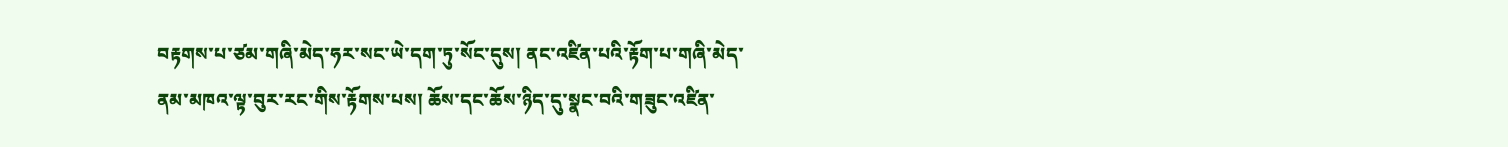བརྟགས་པ་ཙམ་གཞི་མེད་ཧར་སང་ཡེ་དག་ཏུ་སོང་དུས། ནང་འཛིན་པའི་རྟོག་པ་གཞི་མེད་ནམ་མཁའ་ལྟ་བུར་རང་གིས་རྟོགས་པས། ཆོས་དང་ཆོས་ཉིད་དུ་སྣང་བའི་གཟུང་འཛིན་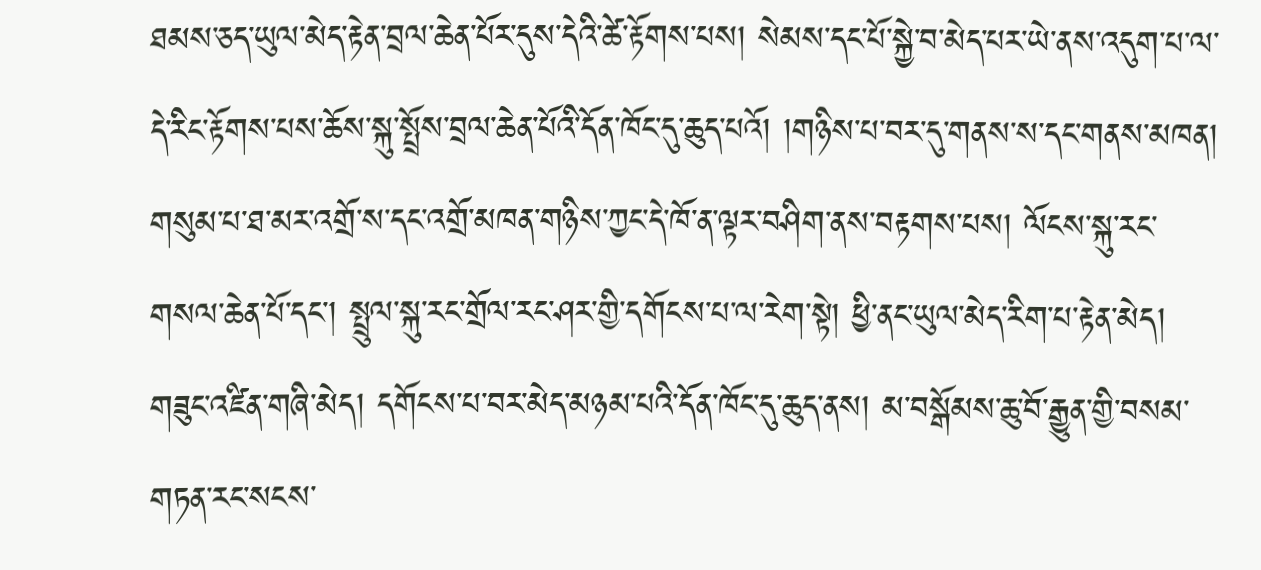ཐམས་ཅད་ཡུལ་མེད་རྟེན་བྲལ་ཆེན་པོར་དུས་དེའི་ཚེ་རྟོགས་པས། སེམས་དང་པོ་སྐྱེ་བ་མེད་པར་ཡེ་ནས་འདུག་པ་ལ་དེ་རིང་རྟོགས་པས་ཆོས་སྐུ་སྤྲོས་བྲལ་ཆེན་པོའི་དོན་ཁོང་དུ་ཆུད་པའོ། །གཉིས་པ་བར་དུ་གནས་ས་དང་གནས་མཁན། གསུམ་པ་ཐ་མར་འགྲོ་ས་དང་འགྲོ་མཁན་གཉིས་ཀྱང་དེ་ཁོ་ན་ལྟར་བཤིག་ནས་བརྟགས་པས། ལོངས་སྐུ་རང་གསལ་ཆེན་པོ་དང་། སྤྲུལ་སྐུ་རང་གྲོལ་རང་ཤར་གྱི་དགོངས་པ་ལ་རེག་སྟེ། ཕྱི་ནང་ཡུལ་མེད་རིག་པ་རྟེན་མེད། གཟུང་འཛིན་གཞི་མེད། དགོངས་པ་བར་མེད་མཉམ་པའི་དོན་ཁོང་དུ་ཆུད་ནས། མ་བསྒོམས་ཆུ་བོ་རྒྱུན་གྱི་བསམ་གཏན་རང་སངས་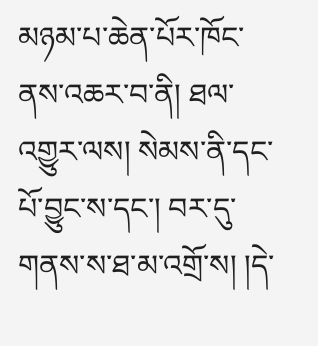མཉམ་པ་ཆེན་པོར་ཁོང་ནས་འཆར་བ་ནི། ཐལ་འགྱུར་ལས། སེམས་ནི་དང་པོ་བྱུང་ས་དང་། བར་དུ་གནས་ས་ཐ་མ་འགྲོ་ས། །དེ་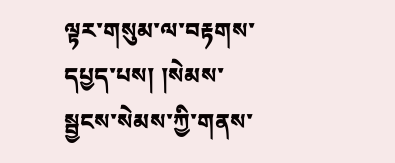ལྟར་གསུམ་ལ་བརྟགས་དཔྱད་པས། །སེམས་སྦྱངས་སེམས་ཀྱི་གནས་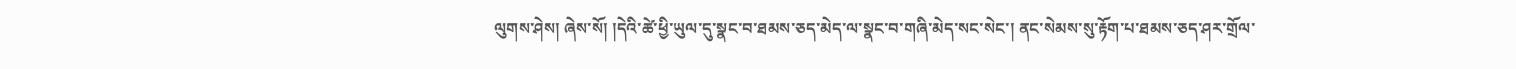ལུགས་ཤེས། ཞེས་སོ། །དེའི་ཚེ་ཕྱི་ཡུལ་དུ་སྣང་བ་ཐམས་ཅད་མེད་ལ་སྣང་བ་གཞི་མེད་སང་སེང་། ནང་སེམས་སུ་རྟོག་པ་ཐམས་ཅད་ཤར་གྲོལ་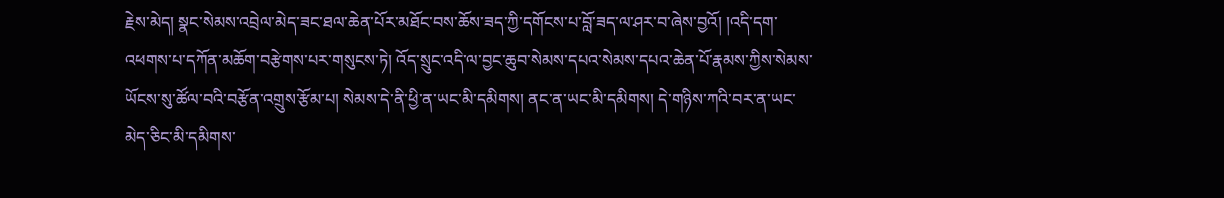རྗེས་མེད། སྣང་སེམས་འབྲེལ་མེད་ཟང་ཐལ་ཆེན་པོར་མཐོང་བས་ཆོས་ཟད་ཀྱི་དགོངས་པ་བློ་ཟད་ལ་ཤར་བ་ཞེས་བྱའོ། །འདི་དག་འཕགས་པ་དཀོན་མཆོག་བརྩེགས་པར་གསུངས་ཏེ། འོད་སྲུང་འདི་ལ་བྱང་ཆུབ་སེམས་དཔའ་སེམས་དཔའ་ཆེན་པོ་རྣམས་ཀྱིས་སེམས་ཡོངས་སུ་ཚོལ་བའི་བརྩོན་འགྲུས་རྩོམ་པ། སེམས་དེ་ནི་ཕྱི་ན་ཡང་མི་དམིགས། ནང་ན་ཡང་མི་དམིགས། དེ་གཉིས་ཀའི་བར་ན་ཡང་མེད་ཅིང་མི་དམིགས་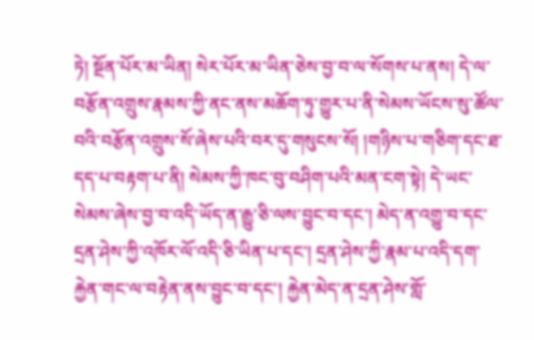ཏེ། སྔོན་པོར་མ་ཡིན། སེར་པོར་མ་ཡིན་ཅེས་བྱ་བ་ལ་སོགས་པ་ནས། དེ་ལ་བརྩོན་འགྲུས་རྣམས་ཀྱི་ནང་ནས་མཆོག་ཏུ་གྱུར་པ་ནི་སེམས་ཡོངས་སུ་ཚོལ་བའི་བརྩོན་འགྲུས་སོ་ཞེས་པའི་བར་དུ་གསུངས་སོ། །གཉིས་པ་གཅིག་དང་ཐ་དད་པ་བརྟག་པ་ནི། སེམས་ཀྱི་ཁང་བུ་བཤིག་པའི་མན་ངག་སྟེ། དེ་ཡང་སེམས་ཞེས་བྱ་བ་འདི་ཡོད་ན་རྒྱུ་ཅི་ལས་བྱུང་བ་དང་། མེད་ན་འགྱུ་བ་དང་དྲན་ཤེས་ཀྱི་འཁོར་ལོ་འདི་ཅི་ཡིན་པ་དང་། དྲན་ཤེས་ཀྱི་རྣམ་པ་འདི་དག་རྐྱེན་གང་ལ་བརྟེན་ནས་བྱུང་བ་དང་། རྐྱེན་མེད་ན་དྲན་ཤེས་གློ་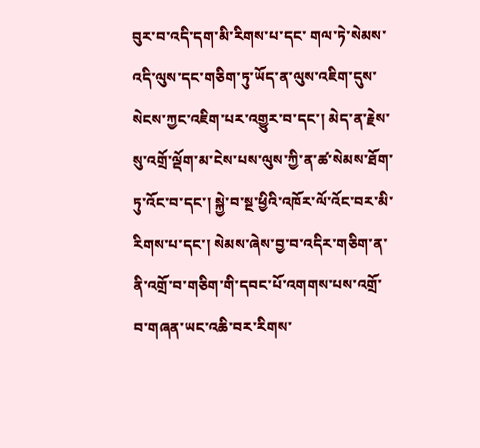བུར་བ་འདི་དག་མི་རིགས་པ་དང་ གལ་ཏེ་སེམས་འདི་ལུས་དང་གཅིག་ཏུ་ཡོད་ན་ལུས་འཇིག་དུས་སེངས་ཀྱང་འཇིག་པར་འགྱུར་བ་དང་། མེད་ན་རྗེས་སུ་འགྲོ་ལྡོག་མ་ངེས་པས་ལུས་ཀྱི་ན་ཚ་སེམས་ཐོག་ཏུ་འོང་བ་དང་། སྐྱེ་བ་སྔ་ཕྱིའི་འཁོར་ལོ་འོང་བར་མི་རིགས་པ་དང་། སེམས་ཞེས་བྱ་བ་འདིར་གཅིག་ན་ནི་འགྲོ་བ་གཅིག་གི་དབང་པོ་འགགས་པས་འགྲོ་བ་གཞན་ཡང་འཆི་བར་རིགས་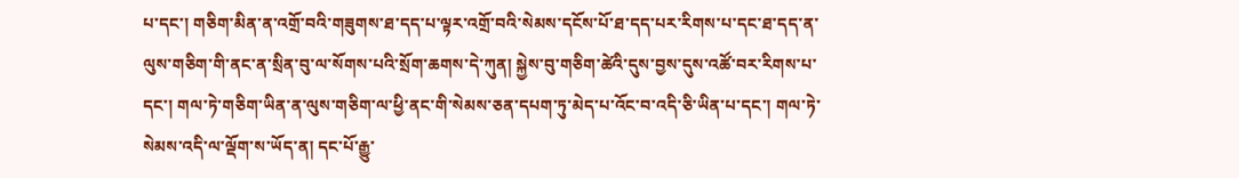པ་དང་། གཅིག་མིན་ན་འགྲོ་བའི་གཟུགས་ཐ་དད་པ་ལྟར་འགྲོ་བའི་སེམས་དངོས་པོ་ཐ་དད་པར་རིགས་པ་དང་ཐ་དད་ན་ལུས་གཅིག་གི་ནང་ན་སྲིན་བུ་ལ་སོགས་པའི་སྲོག་ཆགས་དེ་ཀུན། སྐྱེས་བུ་གཅིག་ཚེའི་དུས་བྱས་དུས་འཚོ་བར་རིགས་པ་དང་། གལ་ཏེ་གཅིག་ཡིན་ན་ལུས་གཅིག་ལ་ཕྱི་ནང་གི་སེམས་ཅན་དཔག་ཏུ་མེད་པ་འོང་བ་འདི་ཅི་ཡིན་པ་དང་། གལ་ཏེ་སེམས་འདི་ལ་ལྡོག་ས་ཡོད་ན། དང་པོ་རྒྱུ་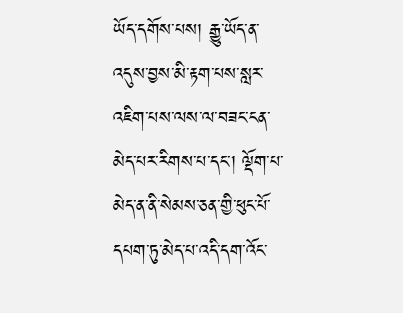ཡོད་དགོས་པས། རྒྱུ་ཡོད་ན་འདུས་བྱས་མི་རྟག་པས་སླར་འཇིག་པས་ལས་ལ་བཟང་ངན་མེད་པར་རིགས་པ་དང་། ལྡོག་པ་མེད་ན་ནི་སེམས་ཅན་གྱི་ཕུང་པོ་དཔག་ཏུ་མེད་པ་འདི་དག་འོང་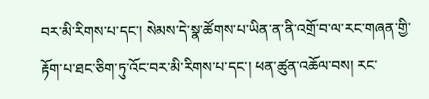བར་མི་རིགས་པ་དང་། སེམས་དེ་སྣ་ཚོགས་པ་ཡིན་ན་ནི་འགྲོ་བ་ལ་རང་གཞན་གྱི་རྟོག་པ་ཐང་ཅིག་ཏུ་འོང་བར་མི་རིགས་པ་དང་། ཕན་ཚུན་འཆོལ་བས། རང་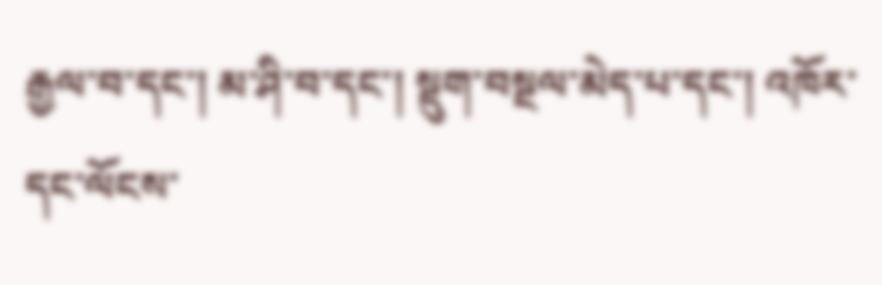རྒྱལ་བ་དང་། མ་ཤི་བ་དང་། སྡུག་བསྔལ་མེད་པ་དང་། འཁོར་དང་ལོངས་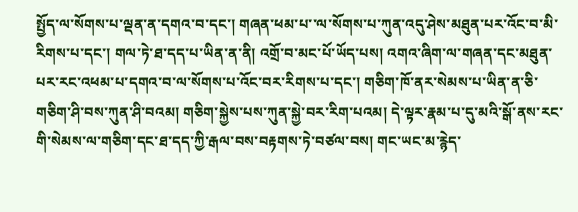སྤྱོད་ལ་སོགས་པ་ལྡན་ན་དགའ་བ་དང་། གཞན་ཕམ་པ་་ལ་སོགས་པ་ཀུན་འདུ་ཤེས་མཐུན་པར་འོང་བ་མི་རིགས་པ་དང་། གལ་ཏེ་ཐ་དད་པ་ཡིན་ན་ནི། འགྲོ་བ་མང་པོ་ཡོད་པས། འགའ་ཞིག་ལ་གཞན་དང་མཐུན་པར་རང་འཕམ་པ་དགའ་བ་ལ་སོགས་པ་འོང་བར་རིགས་པ་དང་། གཅིག་ཁོ་ནར་སེམས་པ་ཡིན་ན་ཅི་གཅིག་ཤི་བས་ཀུན་ཤི་བའམ། གཅིག་སྐྱེས་པས་ཀུན་སྐྱེ་བར་རིག་པའམ། དེ་ལྟར་རྣམ་པ་དུ་མའི་སྒོ་ནས་རང་གི་སེམས་ལ་གཅིག་དང་ཐ་དད་ཀྱི་རྒལ་བས་བརྟགས་ཏེ་བཙལ་བས། གང་ཡང་མ་རྙེད་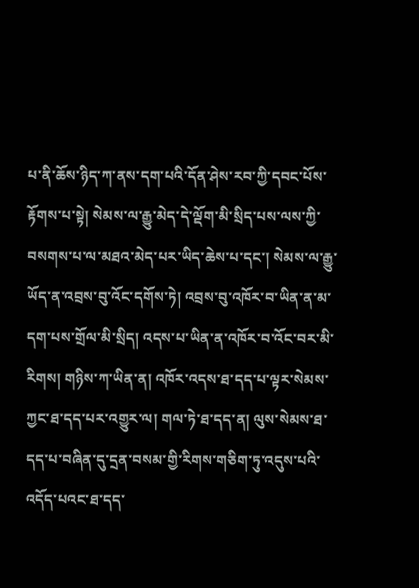པ་ནི་ཆོས་ཉིད་ཀ་ནས་དག་པའི་དོན་ཤེས་རབ་ཀྱི་དབང་པོས་རྟོགས་པ་སྟེ། སེམས་ལ་རྒྱུ་མེད་དེ་ལྡོག་མི་སྲིད་པས་ལས་ཀྱི་བསགས་པ་ལ་མཐའ་མེད་པར་ཡིད་ཆེས་པ་དང་། སེམས་ལ་རྒྱུ་ཡོད་ན་འབྲས་བུ་འོང་དགོས་ཏེ། འབྲས་བུ་འཁོར་བ་ཡིན་ན་མ་དག་པས་གྲོལ་མི་སྲིད། འདས་པ་ཡིན་ན་འཁོར་བ་འོང་བར་མི་རིགས། གཉིས་ཀ་ཡིན་ན། འཁོར་འདས་ཐ་དད་པ་ལྟར་སེམས་ཀྱང་ཐ་དད་པར་འགྱུར་ལ། གལ་ཏེ་ཐ་དད་ན། ལུས་སེམས་ཐ་དད་པ་བཞིན་དུ་དྲན་བསམ་གྱི་རིགས་གཅིག་ཏུ་འདུས་པའི་འདོད་པའང་ཐ་དད་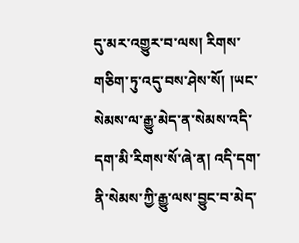དུ་མར་འགྱུར་བ་ལས། རིགས་གཅིག་ཏུ་འདུ་བས་ཤེས་སོ། །ཡང་སེམས་ལ་རྒྱུ་མེད་ན་སེམས་འདི་དག་མི་རིགས་སོ་ཞེ་ན། འདི་དག་ནི་སེམས་ཀྱི་རྒྱུ་ལས་བྱུང་བ་མེད་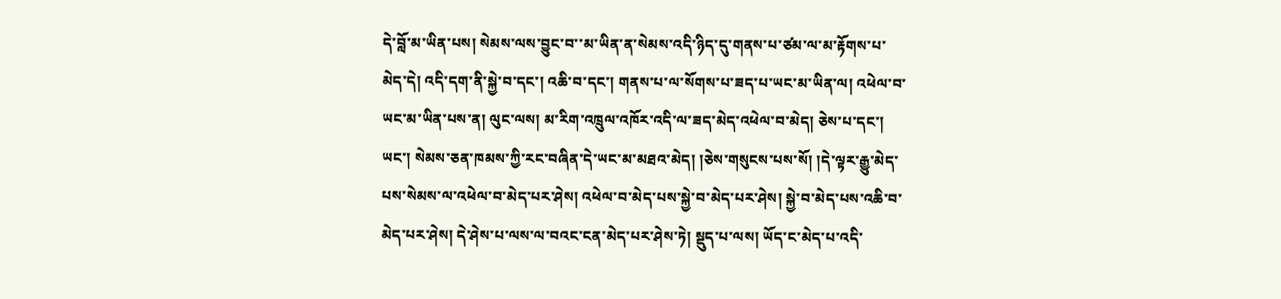དེ་བློ་མ་ཡིན་པས། སེམས་ལས་བྱུང་བ་་མ་ཡིན་ན་སེམས་འདི་ཉིད་དུ་གནས་པ་ཙམ་ལ་མ་རྟོགས་པ་མེད་དེ། འདི་དག་ནི་སྐྱེ་བ་དང་། འཆི་བ་དང་། གནས་པ་ལ་སོགས་པ་ཟད་པ་ཡང་མ་ཡིན་ལ། འཕེལ་བ་ཡང་མ་ཡིན་པས་ན། ལུང་ལས། མ་རིག་འཁྲུལ་འཁོར་འདི་ལ་ཟད་མེད་འཕེལ་བ་མེད། ཅེས་པ་དང་། ཡང་། སེམས་ཅན་ཁམས་ཀྱི་རང་བཞིན་དེ་ཡང་མ་མཐའ་མེད། །ཅེས་གསུངས་པས་སོ། །དེ་ལྟར་རྒྱུ་མེད་པས་སེམས་ལ་འཕེལ་བ་མེད་པར་ཤེས། འཕེལ་བ་མེད་པས་སྐྱེ་བ་མེད་པར་ཤེས། སྐྱེ་བ་མེད་པས་འཆི་བ་མེད་པར་ཤེས། དེ་ཤེས་པ་ལས་ལ་བའང་ངན་མེད་པར་ཤེས་ཏེ། སྡུད་པ་ལས། ཡོད་ང་མེད་པ་འདི་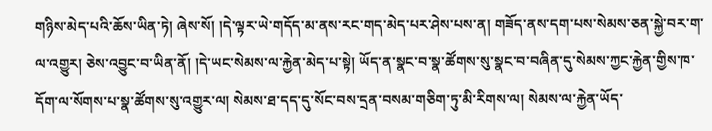གཉིས་མེད་པའི་ཆོས་ཡིན་ཏེ། ཞེས་སོ། །དེ་ལྟར་ཡེ་གདོད་མ་ནས་རང་གད་མེད་པར་ཤེས་པས་ན། གཟོད་ནས་དག་པས་སེམས་ཅན་སྐྱེ་བར་ག་ལ་འགྱུར། ཅེས་འབྱུང་བ་ཡིན་ནོ། །དེ་ཡང་སེམས་ལ་རྐྱེན་མེད་པ་སྟེ། ཡོད་ན་སྣང་བ་སྣ་ཚོགས་སུ་སྣང་བ་བཞིན་དུ་སེམས་ཀྱང་རྐྱེན་གྱིས་ཁ་དོག་ལ་སོགས་པ་སྣ་ཚོགས་སུ་འགྱུར་ལ། སེམས་ཐ་དད་དུ་སོང་བས་དྲན་བསམ་གཅིག་ཏུ་མི་རིགས་ལ། སེམས་ལ་རྐྱེན་ཡོད་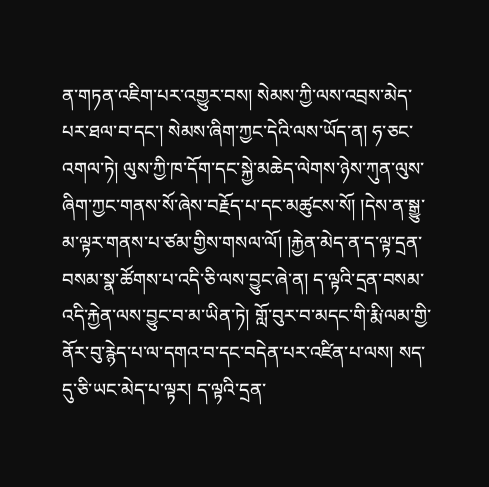ན་གཏན་འཇིག་པར་འགྱུར་བས། སེམས་ཀྱི་ལས་འབྲས་མེད་པར་ཐལ་བ་དང་། སེམས་ཞིག་ཀྱང་དེའི་ལས་ཡོད་ན། ཧ་ཅང་འགལ་ཏེ། ལུས་ཀྱི་ཁ་དོག་དང་སྐྱེ་མཆེད་ལེགས་ཉེས་ཀུན་ལུས་ཞིག་ཀྱང་གནས་སོ་ཞེས་བརྗོད་པ་དང་མཚུངས་སོ། །དེས་ན་སྒྱུ་མ་ལྟར་གནས་པ་ཙམ་གྱིས་གསལ་ལོ། །རྐྱེན་མེད་ན་ད་ལྟ་དྲན་བསམ་སྣ་ཚོགས་པ་འདི་ཅི་ལས་བྱུང་ཞེ་ན། ད་ལྟའི་དྲན་བསམ་འདི་རྐྱེན་ལས་བྱུང་བ་མ་ཡིན་ཏེ། གློ་བུར་བ་མདང་གི་རྨི་ལམ་གྱི་ནོར་བུ་རྙེད་པ་ལ་དགའ་བ་དང་བདེན་པར་འཛིན་པ་ལས། སད་དུ་ཅི་ཡང་མེད་པ་ལྟར། ད་ལྟའི་དྲན་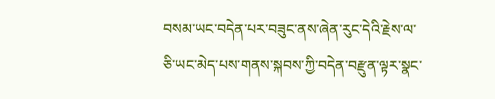བསམ་ཡང་བདེན་པར་བཟུང་ནས་ཞེན་རུང་དེའི་རྗེས་ལ་ཅི་ཡང་མེད་པས་གནས་སྐབས་ཀྱི་བདེན་བརྫུན་ལྟར་སྣང་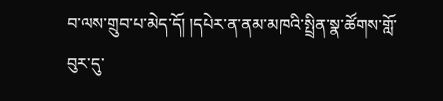བ་ལས་གྲུབ་པ་མེད་དོ། །དཔེར་ན་ནམ་མཁའི་སྤྲིན་སྣ་ཚོགས་གློ་བུར་དུ་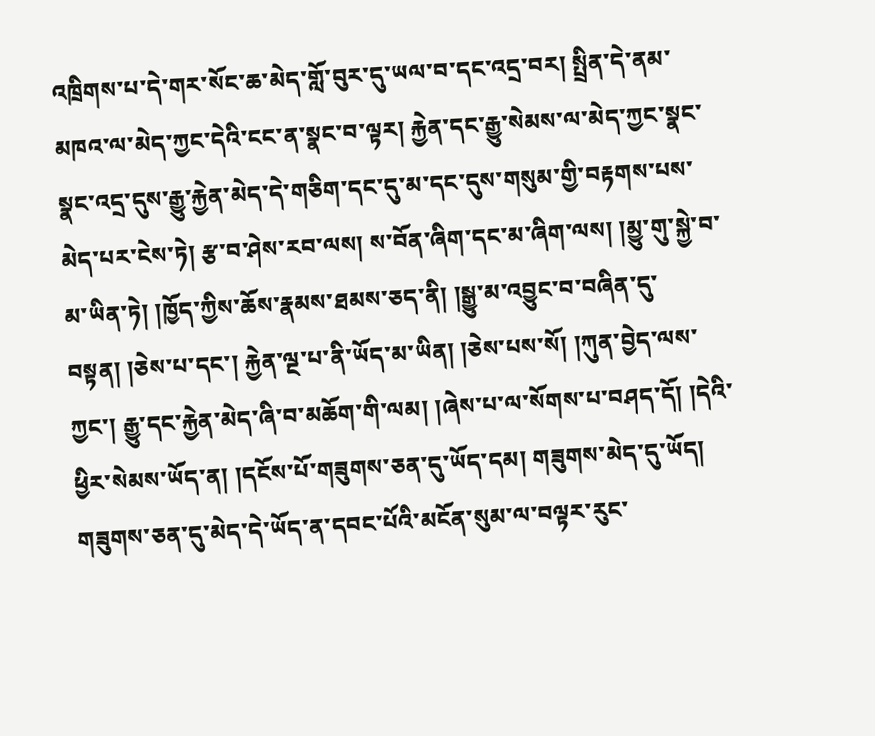འཁྲིགས་པ་དེ་གར་སོང་ཆ་མེད་གློ་བུར་དུ་ཡལ་བ་དང་འདྲ་བར། སྤྲིན་དེ་ནམ་མཁའ་ལ་མེད་ཀྱང་དེའི་ངང་ན་སྣང་བ་ལྟར། རྐྱེན་དང་རྒྱུ་སེམས་ལ་མེད་ཀྱང་སྣང་སྣང་འདྲ་དུས་རྒྱུ་རྐྱེན་མེད་དེ་གཅིག་དང་དུ་མ་དང་དུས་གསུམ་གྱི་བརྟགས་པས་མེད་པར་ངེས་ཏེ། རྩ་བ་ཤེས་རབ་ལས། ས་བོན་ཞིག་དང་མ་ཞིག་ལས། །མྱུ་གུ་སྐྱེ་བ་མ་ཡིན་ཏེ། །ཁྱོད་ཀྱིས་ཆོས་རྣམས་ཐམས་ཅད་ནི། །སྒྱུ་མ་འབྱུང་བ་བཞིན་དུ་བསྟན། །ཅེས་པ་དང་། རྐྱེན་ལྔ་པ་ནི་ཡོད་མ་ཡིན། །ཅེས་པས་སོ། །ཀུན་བྱེད་ལས་ཀྱང་། རྒྱུ་དང་རྐྱེན་མེད་ཞི་བ་མཆོག་གི་ལམ། །ཞེས་པ་ལ་སོགས་པ་བཤད་དོ། །དེའི་ཕྱིར་སེམས་ཡོད་ན། །དངོས་པོ་གཟུགས་ཅན་དུ་ཡོད་དམ། གཟུགས་མེད་དུ་ཡོད། གཟུགས་ཅན་དུ་མེད་དེ་ཡོད་ན་དབང་པོའི་མངོན་སུམ་ལ་བལྟར་རུང་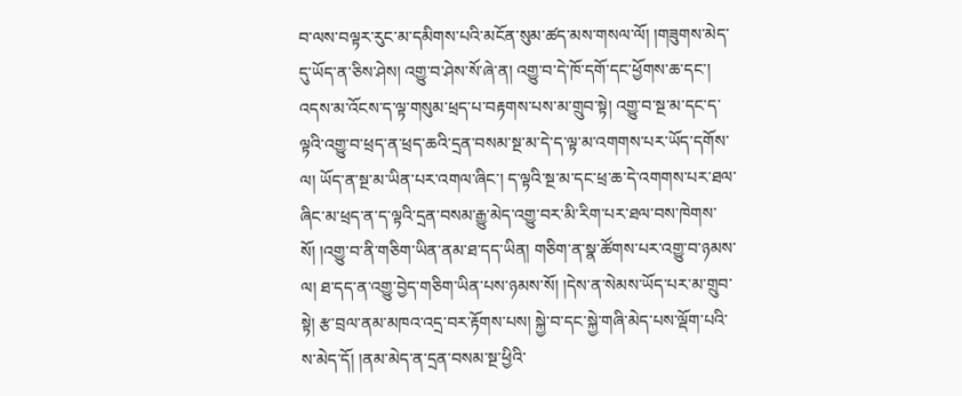བ་ལས་བལྟར་རུང་མ་དམིགས་པའི་མངོན་སུམ་ཚད་མས་གསལ་ལོ། །གཟུགས་མེད་དུ་ཡོད་ན་ཅིས་ཤེས། འགྱུ་བ་ཤེས་སོ་ཞེ་ན། འགྱུ་བ་དེ་ཁོ་དགོ་དང་ཕྱོགས་ཆ་དང་། འདས་མ་འོངས་ད་ལྟ་གསུམ་ཕྲད་པ་བརྟགས་པས་མ་གྲུབ་སྟེ། འགྱུ་བ་སྔ་མ་དང་ད་ལྟའི་འགྱུ་བ་ཕྲད་ན་ཕྲད་ཆའི་དྲན་བསམ་སྔ་མ་དེ་ད་ལྟ་མ་འགགས་པར་ཡོད་དགོས་ལ། ཡོད་ན་སྔ་མ་ཡིན་པར་འགལ་ཞིང་། ད་ལྟའི་སྔ་མ་དང་ཕྲ་ཆ་དེ་འགགས་པར་ཐལ་ཞིང་མ་ཕྲད་ན་ད་ལྟའི་དྲན་བསམ་རྒྱུ་མེད་འགྱུ་བར་མི་རིག་པར་ཐལ་བས་ཁེགས་སོ། །འགྱུ་བ་ནི་གཅིག་ཡིན་ནམ་ཐ་དད་ཡིན། གཅིག་ན་སྣ་ཚོགས་པར་འགྱུ་བ་ཉམས་ལ། ཐ་དད་ན་འགྱུ་བྱེད་གཅིག་ཡིན་པས་ཉམས་སོ། །དེས་ན་སེམས་ཡོད་པར་མ་གྲུབ་སྟེ། རྩ་བྲལ་ནམ་མཁའ་འདྲ་བར་རྟོགས་པས། སྐྱེ་བ་དང་སྐྱེ་གཞི་མེད་པས་ལྡོག་པའི་ས་མེད་དོ། །ནམ་མེད་ན་དྲན་བསམ་སྔ་ཕྱིའི་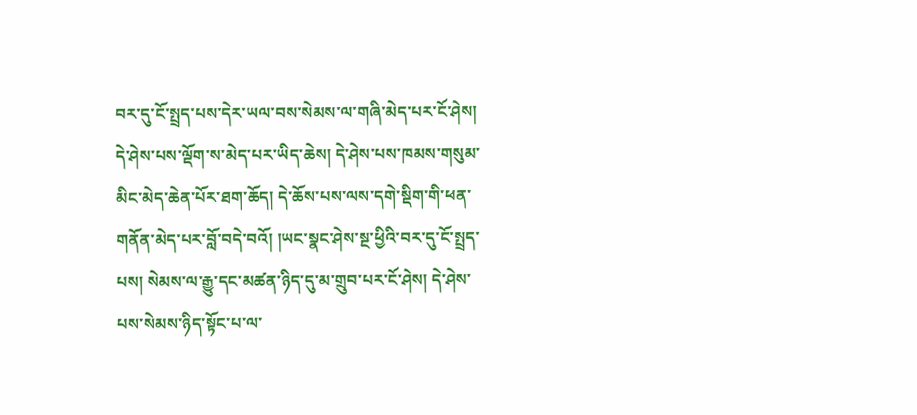བར་དུ་ངོ་སྤྲད་པས་དེར་ཡལ་བས་སེམས་ལ་གཞི་མེད་པར་ངོ་ཤེས། དེ་ཤེས་པས་ལྡོག་ས་མེད་པར་ཡིད་ཆེས། དེ་ཤེས་པས་ཁམས་གསུམ་མིང་མེད་ཆེན་པོར་ཐག་ཆོད། དེ་ཆོས་པས་ལས་དགེ་སྡིག་གི་ཕན་གནོན་མེད་པར་བློ་བདེ་བའོ། །ཡང་སྣང་ཤེས་སྔ་ཕྱིའི་བར་དུ་ངོ་སྤྲད་པས། སེམས་ལ་རྒྱུ་དང་མཚན་ཉིད་དུ་མ་གྲུབ་པར་ངོ་ཤེས། དེ་ཤེས་པས་སེམས་ཉིད་སྟོང་པ་ལ་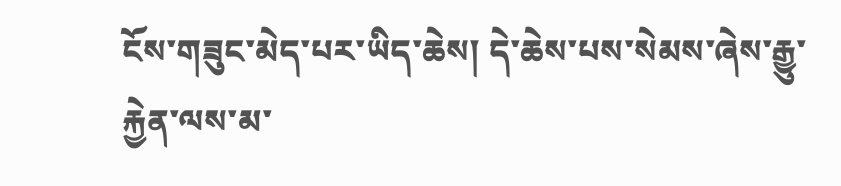ངོས་གཟུང་མེད་པར་ཡིད་ཆེས། དེ་ཆེས་པས་སེམས་ཞེས་རྒྱུ་རྐྱེན་ལས་མ་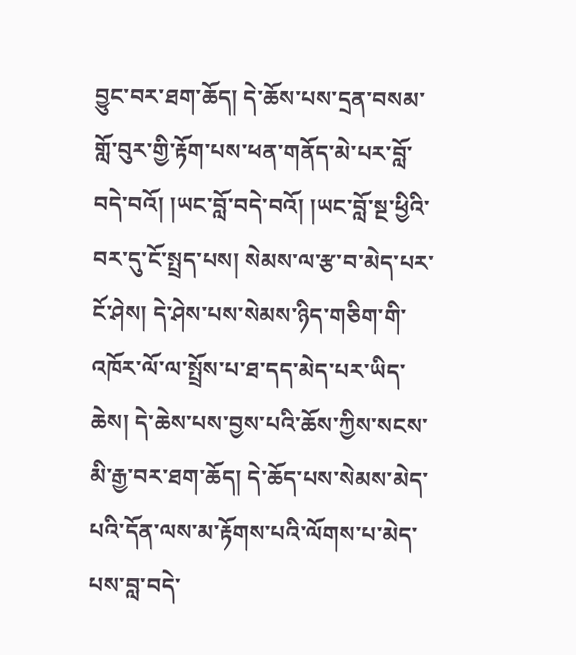བྱུང་བར་ཐག་ཆོད། དེ་ཆོས་པས་དྲན་བསམ་གློ་བུར་གྱི་རྟོག་པས་ཕན་གནོད་མེ་པར་བློ་བདེ་བའོ། །ཡང་བློ་བདེ་བའོ། །ཡང་བློ་སྔ་ཕྱིའི་བར་དུ་ངོ་སྤྲད་པས། སེམས་ལ་རྩ་བ་མེད་པར་ངོ་ཤེས། དེ་ཤེས་པས་སེམས་ཉིད་གཅིག་གི་འཁོར་ལོ་ལ་སྤྲོས་པ་ཐ་དད་མེད་པར་ཡིད་ཆེས། དེ་ཆེས་པས་བྱས་པའི་ཆོས་ཀྱིས་སངས་མི་རྒྱ་བར་ཐག་ཆོད། དེ་ཆོད་པས་སེམས་མེད་པའི་དོན་ལས་མ་རྟོགས་པའི་ལོགས་པ་མེད་པས་བླ་བདེ་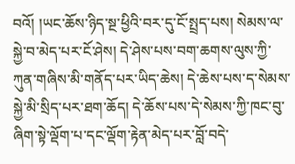བའོ། །ཡང་ཆོས་ཉིད་སྔ་ཕྱིའི་བར་དུ་ངོ་སྤྲད་པས། སེམས་ལ་སྐྱེ་བ་མེད་པར་ངོ་ཤེས། དེ་ཤེས་པས་བག་ཆགས་ལུས་ཀྱི་ཀུན་གཞིས་མི་གནོད་པར་ཡིད་ཆེས། དེ་ཆེས་པས་ད་སེམས་སྐྱེ་མི་སྲིད་པར་ཐག་ཆོད། དེ་ཆོས་པས་དེ་སེམས་ཀྱི་ཁང་བུ་ཞིག་སྟེ་ལྡོག་པ་དང་ལྡོག་རྟེན་མེད་པར་བློ་བདེ་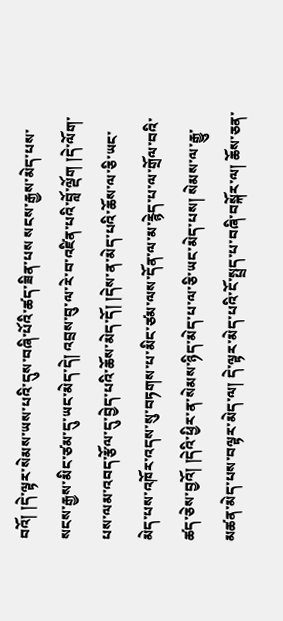བའོ། །དེ་ལྟར་སེམས་ཡས་པའི་དུས་བཞི་པོའི་ཚད་ཟིན་པས སངས་རྒྱས་མེད་པས་སངས་རྒྱས་མིང་ཙམ་དུ་ཡང་མེད་དེ། འབྲས་བུ་ལ་རེ་བ་འཛིན་པའི་བློ་ལྡོག །དེ་ལོག་པས་ལམ་འབད་རྩོལ་དུ་བྱེད་པའི་ཆོས་མེད་དོ། །དེས་ན་མེད་པའི་ཆོས་ལ་ཅི་ཡང་མེད་པས་འཁོར་འདས་སུ་བཏགས་པ་མིང་ཙམ་ལས་དོན་ལ་མ་རྙེད་པ་ལ་གྲོལ་བའི་ཚད་ཅེས་བྱའོ། །དེའི་ཕྱིར་ན་སེམས་ཉིད་མེད་པ་ལ་ཅི་ཡང་མེད་པས། སེམས་ལ་རྒྱུ་མཚན་མེད་པས་བལྟར་མེད་ལ། དེ་ལྟར་མེད་པའི་ངོ་སྤྲད་པ་བཞི་བསྐོར་ལ། ཆོས་ཅན་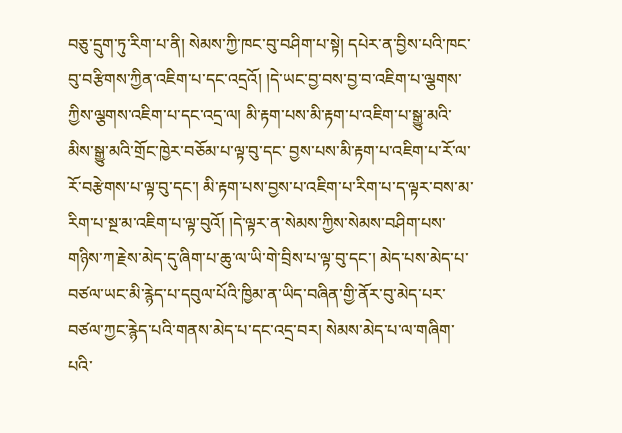བཅུ་དྲུག་ཏུ་རིག་པ་ནི། སེམས་ཀྱི་ཁང་བུ་བཤིག་པ་སྟེ། དཔེར་ན་བྱིས་པའི་ཁང་བུ་བརྩིགས་ཀྱིན་འཇིག་པ་དང་འདྲའོ། །དེ་ཡང་བྱ་བས་བྱ་བ་འཇིག་པ་ལྕགས་ཀྱིས་ལྕགས་འཇིག་པ་དང་འདྲ་ལ། མི་རྟག་པས་མི་རྟག་པ་འཇིག་པ་སྒྱུ་མའི་མིས་སྒྱུ་མའི་གྲོང་ཁྱེར་བཅོམ་པ་ལྟ་བུ་དང་ བྱས་པས་མི་རྟག་པ་འཇིག་པ་རོ་ལ་རོ་བརྩེགས་པ་ལྟ་བུ་དང་། མི་རྟག་པས་བྱས་པ་འཇིག་པ་རིག་པ་ད་ལྟར་བས་མ་རིག་པ་སྔ་མ་འཇིག་པ་ལྟ་བུའོ། །དེ་ལྟར་ན་སེམས་ཀྱིས་སེམས་བཤིག་པས་གཉིས་ཀ་རྗེས་མེད་དུ་ཞིག་པ་ཆུ་ལ་ཡི་གེ་བྲིས་པ་ལྟ་བུ་དང་། མེད་པས་མེད་པ་བཙལ་ཡང་མི་རྙེད་པ་དབུལ་པོའི་ཁྱིམ་ན་ཡིད་བཞིན་གྱི་ནོར་བུ་མེད་པར་བཙལ་ཀྱང་རྙེད་པའི་གནས་མེད་པ་དང་འདྲ་བར། སེམས་མེད་པ་ལ་གཞིག་པའི་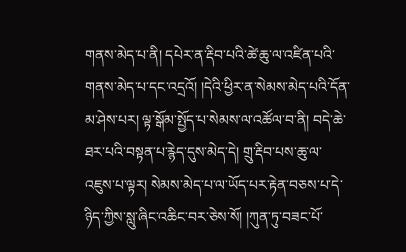གནས་མེད་པ་ནི། དཔེར་ན་རྡིབ་པའི་ཚེ་ཆུ་ལ་འཛིན་པའི་གནས་མེད་པ་དང་འདྲའོ། །དེའི་ཕྱིར་ན་སེམས་མེད་པའི་དོན་མ་ཤེས་པར། ལྟ་སྒོམ་སྤྱོད་པ་སེམས་ལ་འཚོལ་བ་ནི། བདེ་ཆེ་ཐར་པའི་བསྟན་པ་རྙེད་དུས་མེད་དེ། གྲུ་རྡིབ་པས་ཆུ་ལ་འཇུས་པ་ལྟར། སེམས་མེད་པ་ལ་ཡོད་པར་རྟེན་བཅས་པ་དེ་ཉིད་ཀྱིས་སླུ་ཞིང་འཆིང་བར་ཅེས་སོ། །ཀུན་ཏུ་བཟང་པོ་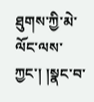ཐུགས་ཀྱི་མེ་ལོང་ལས་ཀྱང་། །སྣང་བ་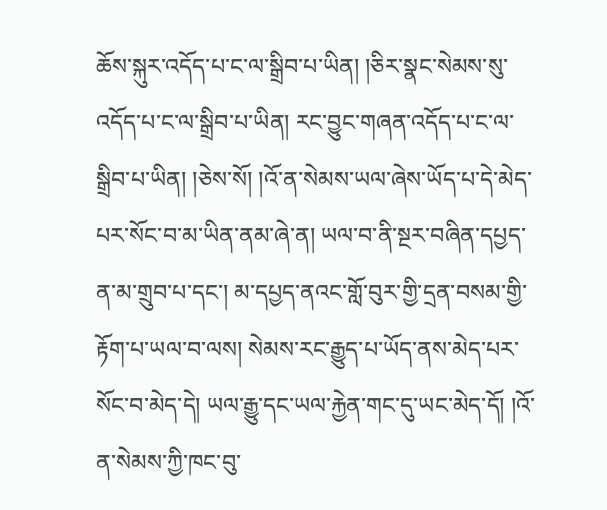ཆོས་སྐུར་འདོད་པ་ང་ལ་སྒྲིབ་པ་ཡིན། །ཅིར་སྣང་སེམས་སུ་འདོད་པ་ང་ལ་སྒྲིབ་པ་ཡིན། རང་བྱུང་གཞན་འདོད་པ་ང་ལ་སྒྲིབ་པ་ཡིན། །ཅེས་སོ། །འོ་ན་སེམས་ཡལ་ཞེས་ཡོད་པ་དེ་མེད་པར་སོང་བ་མ་ཡིན་ནམ་ཞེ་ན། ཡལ་བ་ནི་སྔར་བཞིན་དཔྱད་ན་མ་གྲུབ་པ་དང་། མ་དཔྱད་ནའང་གློ་བུར་གྱི་དྲན་བསམ་གྱི་རྟོག་པ་ཡལ་བ་ལས། སེམས་རང་རྒྱུད་པ་ཡོད་ནས་མེད་པར་སོང་བ་མེད་དེ། ཡལ་རྒྱུ་དང་ཡལ་རྐྱེན་གང་དུ་ཡང་མེད་དོ། །འོ་ན་སེམས་ཀྱི་ཁང་བུ་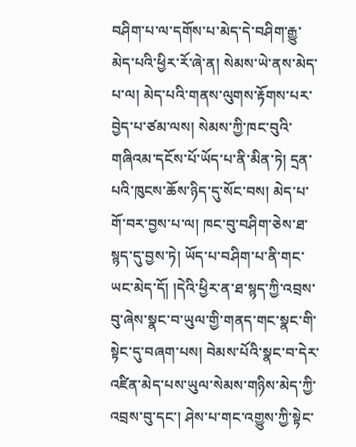བཤིག་པ་ལ་དགོས་པ་མེད་དེ་བཤིག་རྒྱུ་མེད་པའི་ཕྱིར་རོ་ཞེ་ན། སེམས་ཡེ་ནས་མེད་པ་ལ། མེད་པའི་གནས་ལུགས་རྟོགས་པར་བྱེད་པ་ཙམ་ལས། སེམས་ཀྱི་ཁང་བུའི་གཞིའམ་དངོས་པོ་ཡོད་པ་ནི་མིན་ཏེ། དྲན་པའི་ཁུངས་ཆོས་ཉིད་དུ་སོང་བས། མེད་པ་གོ་བར་བྱས་པ་ལ། ཁང་བུ་བཤིག་ཅེས་ཐ་སྙད་དུ་བྱས་ཏེ། ཡོད་པ་བཤིག་པ་ནི་གང་ཡང་མེད་དོ། །དེའི་ཕྱིར་ན་ཐ་སྙད་ཀྱི་འབྲས་བུ་ཞེས་སྣང་བ་ཡུལ་གྱི་གནད་གང་སྣང་གི་སྟེང་དུ་བཞག་པས། བེམས་པོའི་སྣང་བ་དེར་འཛིན་མེད་པས་ཡུལ་སེམས་གཉིས་མེད་ཀྱི་འབྲས་བུ་དང་། ཤེས་པ་གང་འགྱུས་ཀྱི་སྟེང་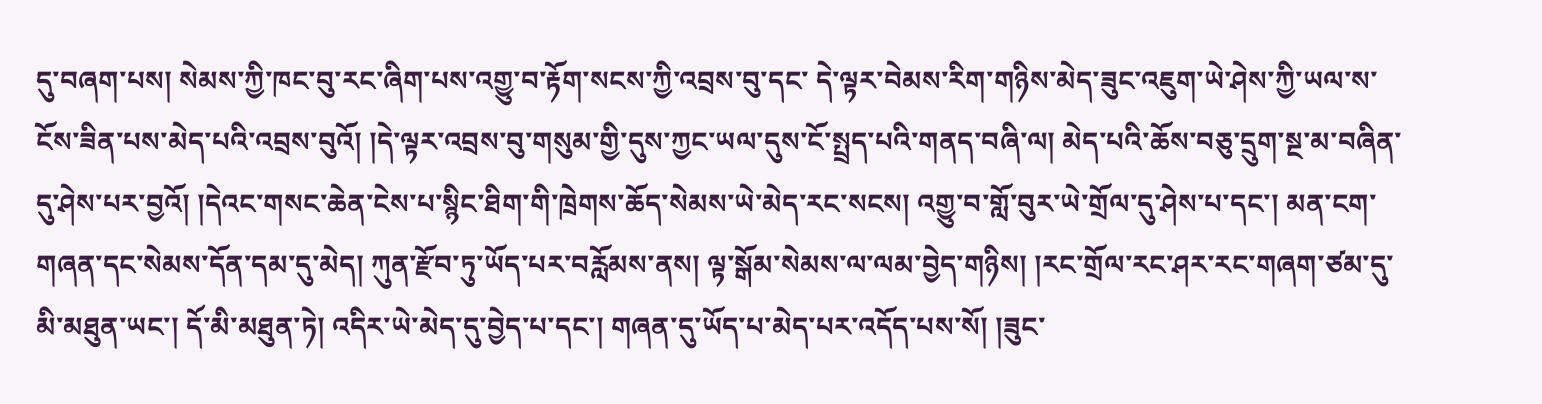དུ་བཞག་པས། སེམས་ཀྱི་ཁང་བུ་རང་ཞིག་པས་འགྱུ་བ་རྟོག་སངས་ཀྱི་འབྲས་བུ་དང་ དེ་ལྟར་བེམས་རིག་གཉིས་མེད་ཟུང་འཇུག་ཡེ་ཤེས་ཀྱི་ཡལ་ས་ངོས་ཟིན་པས་མེད་པའི་འབྲས་བུའོ། །དེ་ལྟར་འབྲས་བུ་གསུམ་གྱི་དུས་ཀྱང་ཡལ་དུས་ངོ་སྤྲད་པའི་གནད་བཞི་ལ། མེད་པའི་ཆོས་བཅུ་དྲུག་སྔ་མ་བཞིན་དུ་ཤེས་པར་བྱའོ། །དེའང་གསང་ཆེན་ངེས་པ་སྙིང་ཐིག་གི་ཁྲེགས་ཆོད་སེམས་ཡེ་མེད་རང་སངས། འགྱུ་བ་གློ་བུར་ཡེ་གྲོལ་དུ་ཤེས་པ་དང་། མན་ངག་གཞན་དང་སེམས་དོན་དམ་དུ་མེད། ཀུན་རྫོབ་ཏུ་ཡོད་པར་བརློམས་ནས། ལྟ་སྒོམ་སེམས་ལ་ལམ་བྱེད་གཉིས། །རང་གྲོལ་རང་ཤར་རང་གཞག་ཙམ་དུ་མི་མཐུན་ཡང་། དོ་མི་མཐུན་ཏེ། འདིར་ཡེ་མེད་དུ་བྱེད་པ་དང་། གཞན་དུ་ཡོད་པ་མེད་པར་འདོད་པས་སོ། །ཟུང་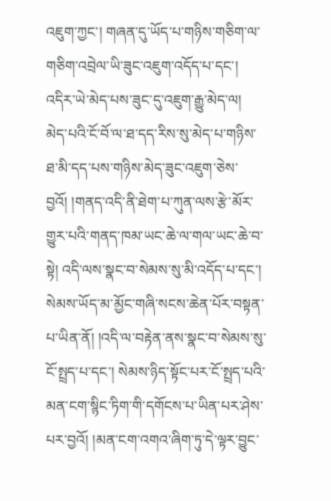འཇུག་ཀྱང་། གཞན་དུ་ཡོད་པ་གཉིས་གཅིག་ལ་གཅིག་འབྲེལ་ཡི་ཟུང་འཇུག་འདོད་པ་དང་། འདིར་ཡེ་མེད་པས་ཟུང་དུ་འཇུག་རྒྱུ་མེད་ལ། མེད་པའི་ངོ་བོ་ལ་ཐ་དད་རིས་སུ་མེད་པ་གཉིས་ཐ་མི་དད་པས་གཉིས་མེད་ཟུང་འཇུག་ཅེས་བྱའོ། །གནད་འདི་ནི་ཐེག་པ་ཀུན་ལས་རྩེ་མོར་གྱུར་པའི་གནད་ཁམ་ཡང་ཆེ་ལ་གལ་ཡང་ཆེ་བ་སྟེ། འདི་ལས་སྣང་བ་སེམས་སུ་མི་འདོད་པ་དང་། སེམས་ཡོད་མ་མྱོང་གཞི་སངས་ཆེན་པོར་བསྟན་པ་ཡིན་ནོ། །འདི་ལ་བརྟེན་ནས་སྣང་བ་སེམས་སུ་ངོ་སྤྲད་པ་དང་། སེམས་ཉིད་སྟོང་པར་ངོ་སྤྲད་པའི་མན་ངག་སྙིང་ཏིག་གི་དགོངས་པ་ཡིན་པར་ཤེས་པར་བྱའོ། །མན་ངག་འགའ་ཞིག་ཏུ་དེ་ལྟར་བྱུང་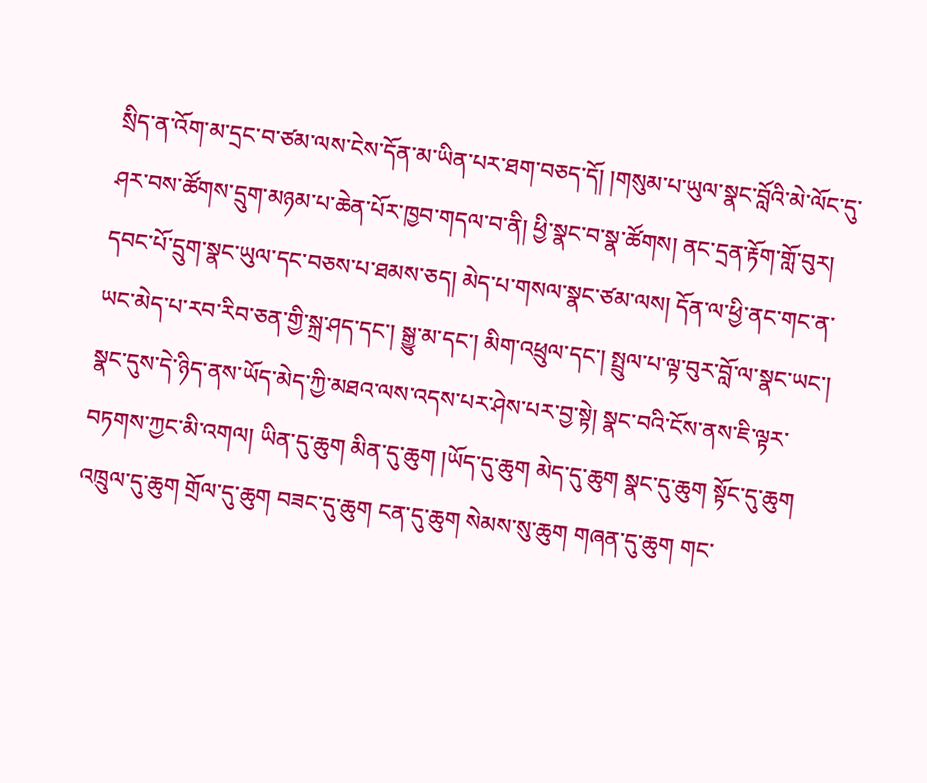སྲིད་ན་འོག་མ་དྲང་བ་ཙམ་ལས་ངེས་དོན་མ་ཡིན་པར་ཐག་བཅད་དོ། །གསུམ་པ་ཡུལ་སྣང་བློའི་མེ་ལོང་དུ་ཤར་བས་ཚོགས་དྲུག་མཉམ་པ་ཆེན་པོར་ཁྱབ་གདལ་བ་ནི། ཕྱི་སྣང་བ་སྣ་ཚོགས། ནང་དྲན་རྟོག་གློ་བུར། དབང་པོ་དྲུག་སྣང་ཡུལ་དང་བཅས་པ་ཐམས་ཅད། མེད་པ་གསལ་སྣང་ཙམ་ལས། དོན་ལ་ཕྱི་ནང་གང་ན་ཡང་མེད་པ་རབ་རིབ་ཅན་གྱི་སྐྲ་ཤད་དང་། སྒྱུ་མ་དང་། མིག་འཕྲུལ་དང་། སྤྲུལ་པ་ལྟ་བུར་བློ་ལ་སྣང་ཡང་། སྣང་དུས་དེ་ཉིད་ནས་ཡོད་མེད་ཀྱི་མཐའ་ལས་འདས་པར་ཤེས་པར་བྱ་སྟེ། སྣང་བའི་ངོས་ནས་ཇི་ལྟར་བཏགས་ཀྱང་མི་འགལ། ཡིན་དུ་ཆུག མིན་དུ་ཆུག །ཡོད་དུ་ཆུག མེད་དུ་ཆུག སྣང་དུ་ཆུག སྟོང་དུ་ཆུག འཁྲུལ་དུ་ཆུག གྲོལ་དུ་ཆུག བཟང་དུ་ཆུག ངན་དུ་ཆུག སེམས་སུ་ཆུག གཞན་དུ་ཆུག གང་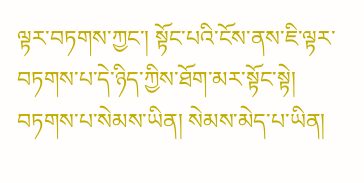ལྟར་བཏགས་ཀྱང་། སྟོང་པའི་ངོས་ནས་ཇི་ལྟར་བཏགས་པ་དེ་ཉིད་ཀྱིས་ཐོག་མར་སྟོང་སྟེ། བཏགས་པ་སེམས་ཡིན། སེམས་མེད་པ་ཡིན།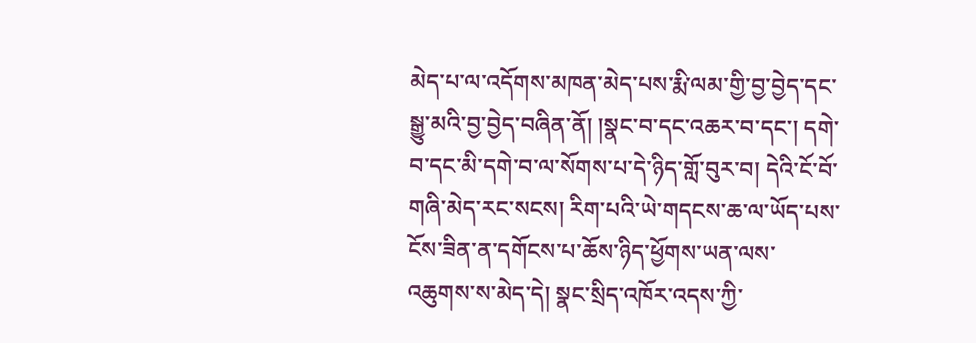མེད་པ་ལ་འདོགས་མཁན་མེད་པས་རྨི་ལམ་གྱི་བྱ་བྱེད་དང་སྒྱུ་མའི་བྱ་བྱེད་བཞིན་ནོ། །སྣང་བ་དང་འཆར་བ་དང་། དགེ་བ་དང་མི་དགེ་བ་ལ་སོགས་པ་དེ་ཉིད་གློ་བུར་བ། དེའི་ངོ་བོ་གཞི་མེད་རང་སངས། རིག་པའི་ཡེ་གདངས་ཆ་ལ་ཡོད་པས་ངོས་ཟིན་ན་དགོངས་པ་ཆོས་ཉིད་ཕྱོགས་ཡན་ལས་འཆུགས་ས་མེད་དེ། སྣང་སྲིད་འཁོར་འདས་ཀྱི་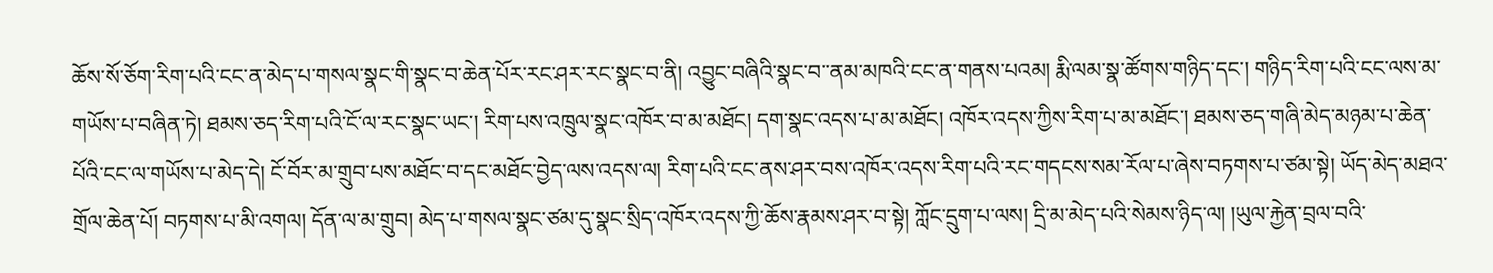ཆོས་སོ་ཅོག་རིག་པའི་ངང་ན་མེད་པ་གསལ་སྣང་གི་སྣང་བ་ཆེན་པོར་རང་ཤར་རང་སྣང་བ་ནི། འབྱུང་བཞིའི་སྣང་བ་་ནམ་མཁའི་ངང་ན་གནས་པའམ། རྨི་ལམ་སྣ་ཚོགས་གཉིད་དང་། གཉིད་རིག་པའི་ངང་ལས་མ་གཡོས་པ་བཞིན་ཏེ། ཐམས་ཅད་རིག་པའི་ངོ་ལ་རང་སྣང་ཡང་། རིག་པས་འཁྲུལ་སྣང་འཁོར་བ་མ་མཐོང། དག་སྣང་འདས་པ་མ་མཐོང། འཁོར་འདས་ཀྱིས་རིག་པ་མ་མཐོང་། ཐམས་ཅད་གཞི་མེད་མཉམ་པ་ཆེན་པོའི་ངང་ལ་གཡོས་པ་མེད་དེ། ངོ་བོར་མ་གྲུབ་པས་མཐོང་བ་དང་མཐོང་བྱེད་ལས་འདས་ལ། རིག་པའི་ངང་ནས་ཤར་བས་འཁོར་འདས་རིག་པའི་རང་གདངས་སམ་རོལ་པ་ཞེས་བཏགས་པ་ཙམ་སྟེ། ཡོད་མེད་མཐའ་གྲོལ་ཆེན་པོ། བཏགས་པ་མི་འགལ། དོན་ལ་མ་གྲུབ། མེད་པ་གསལ་སྣང་ཙམ་དུ་སྣང་སྲིད་འཁོར་འདས་ཀྱི་ཆོས་རྣམས་ཤར་བ་སྟེ། ཀློང་དྲུག་པ་ལས། དྲི་མ་མེད་པའི་སེམས་ཉིད་ལ། །ཡུལ་རྐྱེན་བྲལ་བའི་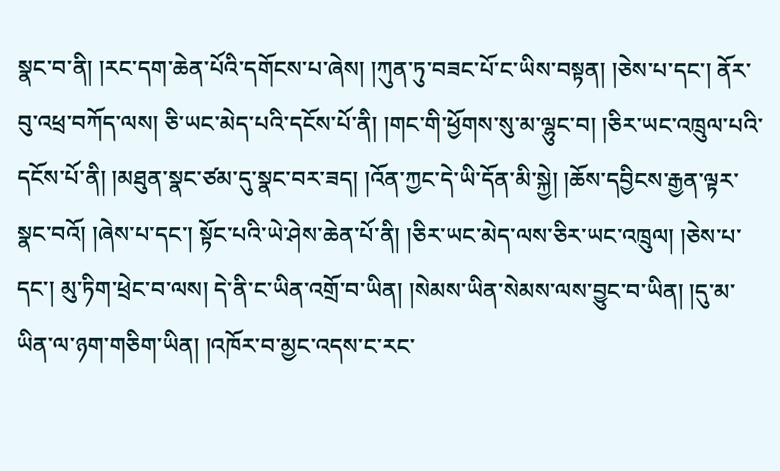སྣང་བ་ནི། །རང་དག་ཆེན་པོའི་དགོངས་པ་ཞེས། །ཀུན་ཏུ་བཟང་པོ་ང་ཡིས་བསྟན། །ཅེས་པ་དང་། ནོར་བུ་འཕྲ་བཀོད་ལས། ཅི་ཡང་མེད་པའི་དངོས་པོ་ནི། །གང་གི་ཕྱོགས་སུ་མ་ལྷུང་བ། །ཅིར་ཡང་འཁྲུལ་པའི་དངོས་པོ་ནི། །མཐུན་སྣང་ཙམ་དུ་སྣང་བར་ཟད། །འོན་ཀྱང་དེ་ཡི་དོན་མི་སྐྱེ། །ཆོས་དབྱིངས་རྒྱན་ལྟར་སྣང་བའོ། །ཞེས་པ་དང་། སྟོང་པའི་ཡེ་ཤེས་ཆེན་པོ་ནི། །ཅིར་ཡང་མེད་ལས་ཅིར་ཡང་འཁྲུལ། །ཅེས་པ་དང་། མུ་ཏིག་ཕྲེང་བ་ལས། དེ་ནི་ང་ཡིན་འགྲོ་བ་ཡིན། །སེམས་ཡིན་སེམས་ལས་བྱུང་བ་ཡིན། །དུ་མ་ཡིན་ལ་ཉག་གཅིག་ཡིན། །འཁོར་བ་མྱང་འདས་ང་རང་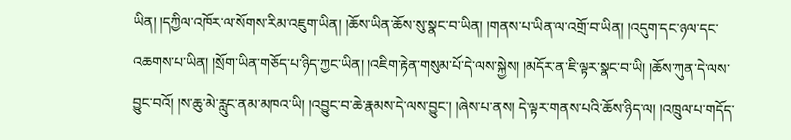ཡིན། །དཀྱིལ་འཁོར་ལ་སོགས་རིམ་འཇུག་ཡིན། །ཆོས་ཡིན་ཆོས་སུ་སྣང་བ་ཡིན། །གནས་པ་ཡིན་ལ་འགྲོ་བ་ཡིན། །འདུག་དང་ཉལ་དང་འཆགས་པ་ཡིན། །སྲོག་ཡིན་གཅོད་པ་ཉིད་ཀྱང་ཡིན། །འཇིག་རྟེན་གསུམ་པོ་དེ་ལས་སྐྱེས། །མདོར་ན་ཇི་ལྟར་སྣང་བ་ཡི། །ཆོས་ཀུན་དེ་ལས་བྱུང་བའོ། །ས་ཆུ་མེ་རླུང་ནམ་མཁའ་ཡི། །འབྱུང་བ་ཆེ་རྣམས་དེ་ལས་བྱུང་། །ཞེས་པ་ནས། དེ་ལྟར་གནས་པའི་ཆོས་ཉིད་ལ། །འཁྲུལ་པ་གདོད་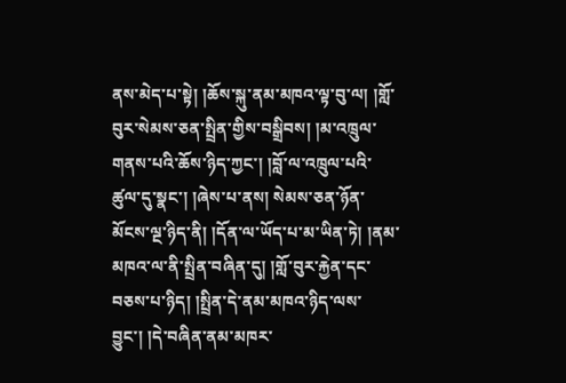ནས་མེད་པ་སྟེ། །ཆོས་སྐུ་ནམ་མཁའ་ལྟ་བུ་ལ། །གློ་བུར་སེམས་ཅན་སྤྲིན་གྱིས་བསྒྲིབས། །མ་འཁྲུལ་གནས་པའི་ཆོས་ཉིད་ཀྱང་། །བློ་ལ་འཁྲུལ་པའི་ཚུལ་དུ་སྣང་། །ཞེས་པ་ནས། སེམས་ཅན་ཉོན་མོངས་ལྔ་ཉིད་ནི། །དོན་ལ་ཡོད་པ་མ་ཡིན་ཏེ། །ནམ་མཁའ་ལ་ནི་སྤྲིན་བཞིན་དུ། །གློ་བུར་རྐྱེན་དང་བཅས་པ་ཉིད། །སྤྲིན་དེ་ནམ་མཁའ་ཉིད་ལས་བྱུང་། །དེ་བཞིན་ནམ་མཁར་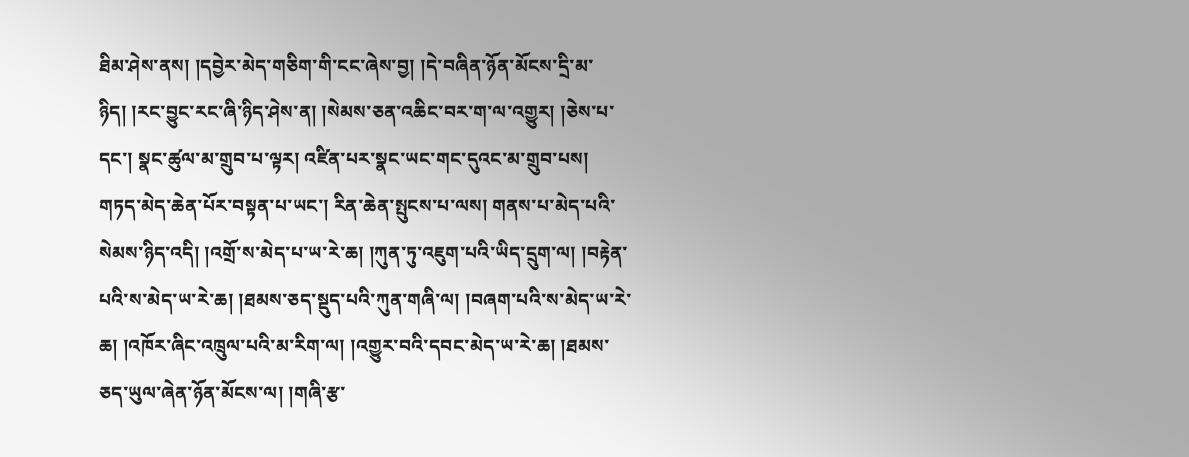ཐིམ་ཤེས་ནས། །དབྱེར་མེད་གཅིག་གི་ངང་ཞེས་བྱ། །དེ་བཞིན་ཉོན་མོངས་དྲི་མ་ཉིད། །རང་བྱུང་རང་ཞི་ཉིད་ཤེས་ན། །སེམས་ཅན་འཆིང་བར་ག་ལ་འགྱུར། །ཅེས་པ་དང་། སྣང་ཚུལ་མ་གྲུབ་པ་ལྟར། འཛིན་པར་སྣང་ཡང་གང་དུའང་མ་གྲུབ་པས། གཏད་མེད་ཆེན་པོར་བསྟན་པ་ཡང་། རིན་ཆེན་སྤུངས་པ་ལས། གནས་པ་མེད་པའི་སེམས་ཉིད་འདི། །འགྲོ་ས་མེད་པ་ཡ་རེ་ཆ། །ཀུན་ཏུ་འཇུག་པའི་ཡིད་དྲུག་ལ། །བརྟེན་པའི་ས་མེད་ཡ་རེ་ཆ། །ཐམས་ཅད་སྡུད་པའི་ཀུན་གཞི་ལ། །བཞག་པའི་ས་མེད་ཡ་རེ་ཆ། །འཁོར་ཞིང་འཁྲུལ་པའི་མ་རིག་ལ། །འགྱུར་བའི་དབང་མེད་ཡ་རེ་ཆ། །ཐམས་ཅད་ཡུལ་ཞེན་ཉོན་མོངས་ལ། །གཞི་རྩ་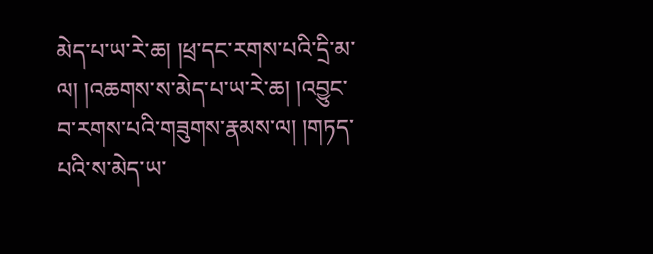མེད་པ་ཡ་རེ་ཆ། །ཕྲ་དང་རགས་པའི་དྲི་མ་ལ། །འཆགས་ས་མེད་པ་ཡ་རེ་ཆ། །འབྱུང་བ་རགས་པའི་གཟུགས་རྣམས་ལ། །གཏད་པའི་ས་མེད་ཡ་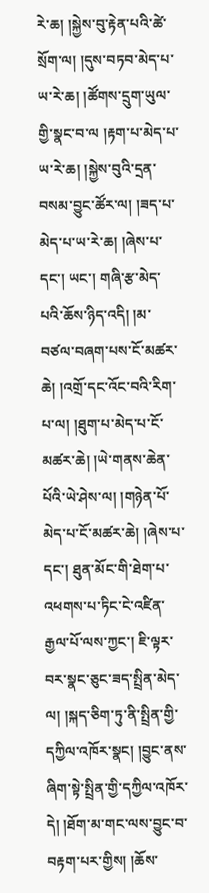རེ་ཆ། །སྐྱེས་བུ་རྟེན་པའི་ཚེ་སྲོག་ལ། །དུས་བཏབ་མེད་པ་ཡ་རེ་ཆ། །ཚོགས་དྲུག་ཡུལ་གྱི་སྣང་བ་ལ །རྟག་པ་མེད་པ་ཡ་རེ་ཆ། །སྐྱེས་བུའི་དྲན་བསམ་བྱུང་ཚོར་ལ། །ཟད་པ་མེད་པ་ཡ་རེ་ཆ། །ཞེས་པ་དང་། ཡང་། གཞི་རྩ་མེད་པའི་ཆོས་ཉིད་འདི། །མ་བཙལ་བཞག་པས་ངོ་མཚར་ཆེ། །འགྲོ་དང་འོང་བའི་རིག་པ་ལ། །ཐུག་པ་མེད་པ་ངོ་མཚར་ཆེ། །ཡེ་གནས་ཆེན་པོའི་ཡེ་ཤེས་ལ། །གཉེན་པོ་མེད་པ་ངོ་མཚར་ཆེ། །ཞེས་པ་དང་། ཐུན་མོང་གི་ཐེག་པ་འཕགས་པ་ཏིང་ངེ་འཛིན་རྒྱལ་པོ་ལས་ཀྱང་། ཇི་ལྟར་བར་སྣང་ཅུང་ཟད་སྤྲིན་མེད་ལ། །སྐད་ཅིག་ཏུ་ནི་སྤྲིན་གྱི་དཀྱིལ་འཁོར་སྣང། །བྱུང་ནས་ཞིག་སྟེ་སྤྲིན་གྱི་དཀྱིལ་འཁོར་དེ། །ཐོག་མ་གང་ལས་བྱུང་བ་བརྟག་པར་གྱིས། །ཆོས་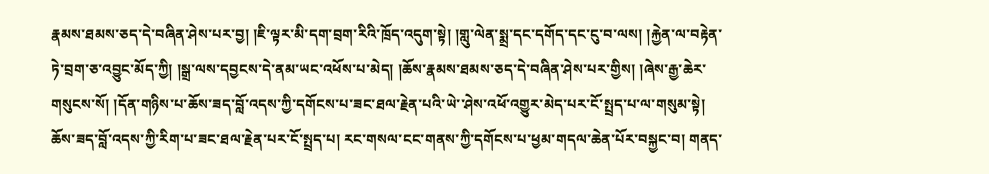རྣམས་ཐམས་ཅད་དེ་བཞིན་ཤེས་པར་བྱ། །ཇི་ལྟར་མི་དག་བྲག་རིའི་ཁྲོད་འདུག་སྟེ། །གླུ་ལེན་སྨྲ་དང་དགོད་དང་ངུ་བ་ལས། །རྐྱེན་ལ་བརྟེན་ཏེ་བྲག་ཅ་འབྱུང་མོད་ཀྱི། །སྒྲ་ལས་དབྱངས་དེ་ནམ་ཡང་འཕོས་པ་མེད། །ཆོས་རྣམས་ཐམས་ཅད་དེ་བཞིན་ཤེས་པར་གྱིས། །ཞེས་རྒྱ་ཆེར་གསུངས་སོ། །དོན་གཉིས་པ་ཆོས་ཟད་བློ་འདས་ཀྱི་དགོངས་པ་ཟང་ཐལ་རྗེན་པའི་ཡེ་་ཤེས་འཕོ་འགྱུར་མེད་པར་ངོ་སྤྲད་པ་ལ་གསུམ་སྟེ། ཆོས་ཟད་བློ་འདས་ཀྱི་རིག་པ་ཟང་ཐལ་རྗེན་པར་ངོ་སྤྲད་པ། རང་གསལ་ངང་གནས་ཀྱི་དགོངས་པ་ཕྱམ་གདལ་ཆེན་པོར་བསྐྱང་བ། གནད་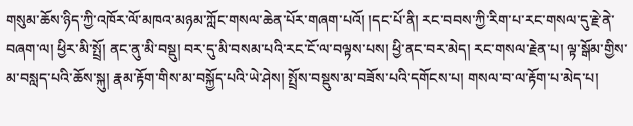གསུམ་ཆོས་ཉིད་ཀྱི་འཁོར་ལོ་མཁའ་མཉམ་ཀློང་གསལ་ཆེན་པོར་གཞག་པའོ། །དང་པོ་ནི། རང་བབས་ཀྱི་རིག་པ་རང་གསལ་དུ་རྗེ་ནེ་བཞག་ལ། ཕྱིར་མི་སྤྲོ། ནང་ནུ་མི་བསྡུ། བར་དུ་མི་བསམ་པའི་རང་ངོ་ལ་བལྟས་པས། ཕྱི་ནང་བར་མེད། རང་གསལ་རྗེན་པ། ལྟ་སྒོམ་གྱིས་མ་བསླད་པའི་ཆོས་སྐུ། རྣམ་རྟོག་གིས་མ་བསྐྱོད་པའི་ཡེ་ཤེས། སྤྲོས་བསྡུས་མ་བཟོས་པའི་དགོངས་པ། གསལ་བ་ལ་རྟོག་པ་མེད་པ།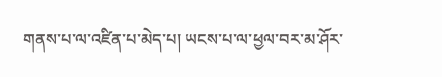གནས་པ་ལ་འཛིན་པ་མེད་པ། ཡངས་པ་ལ་ཕྱལ་བར་མ་ཤོར་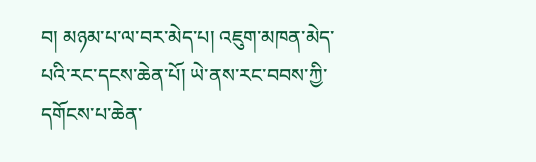བ། མཉམ་པ་ལ་བར་མེད་པ། འཇུག་མཁན་མེད་པའི་རང་དངས་ཆེན་པོ། ཡེ་ནས་རང་བབས་ཀྱི་དགོངས་པ་ཆེན་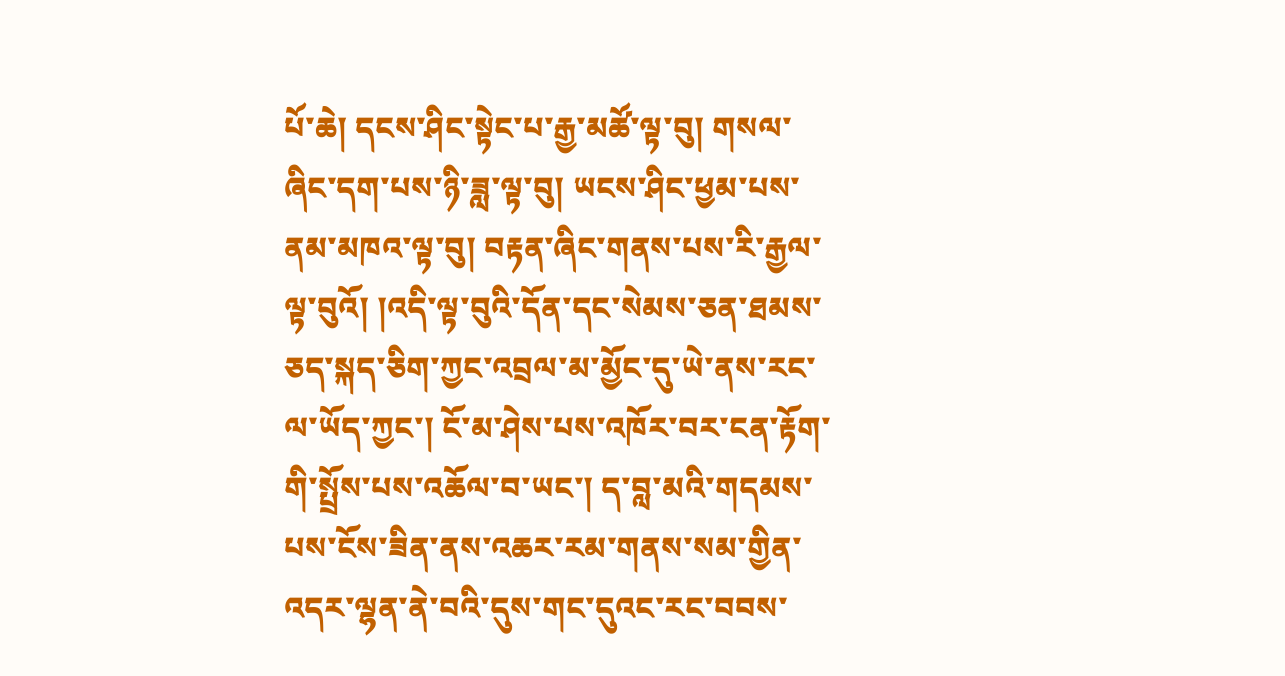པོ་ཆེ། དངས་ཤིང་སྟེང་པ་རྒྱ་མཚོ་ལྟ་བུ། གསལ་ཞིང་དག་པས་ཉི་ཟླ་ལྟ་བུ། ཡངས་ཤིང་ཕྱམ་པས་ནམ་མཁའ་ལྟ་བུ། བརྟན་ཞིང་གནས་པས་རི་རྒྱལ་ལྟ་བུའོ། །འདི་ལྟ་བུའི་དོན་དང་སེམས་ཅན་ཐམས་ཅད་སྐད་ཅིག་ཀྱང་འབྲལ་མ་མྱོང་དུ་ཡེ་ནས་རང་ལ་ཡོད་ཀྱང་། ངོ་མ་ཤེས་པས་འཁོར་བར་ངན་རྟོག་གི་སྤྲོས་པས་འཆོལ་བ་ཡང་། ད་བླ་མའི་གདམས་པས་ངོས་ཟིན་ནས་འཆར་རམ་གནས་སམ་གྱིན་འདར་ལྷན་ནེ་བའི་དུས་གང་དུའང་རང་བབས་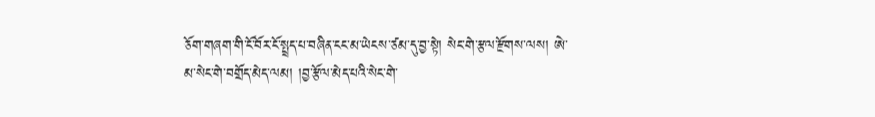ཅོག་གཞག་གི་ངོ་བོར་ངོ་སྤྲད་པ་བཞིན་ངང་མ་ཡེངས་ཙམ་དུ་བྱ་སྟེ། སེང་གེ་རྩལ་རྫོགས་ལས། ཨེ་མ་སེང་གེ་བགྲོད་མེད་ལམ། །བྱ་རྩོལ་མེད་པའི་སེང་གེ་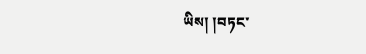ཡིས། །བཏང་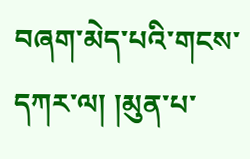བཞག་མེད་པའི་གངས་དཀར་ལ། །མུན་པ་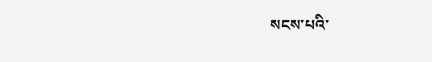སངས་པའི་